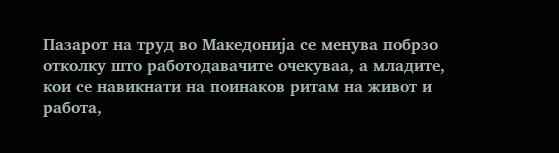Пазарот на труд во Македонија се менува побрзо отколку што работодавачите очекуваа, а младите, кои се навикнати на поинаков ритам на живот и работа,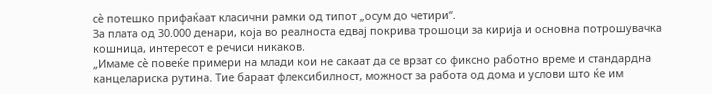сè потешко прифаќаат класични рамки од типот „осум до четири“.
За плата од 30.000 денари, која во реалноста едвај покрива трошоци за кирија и основна потрошувачка кошница, интересот е речиси никаков.
„Имаме сè повеќе примери на млади кои не сакаат да се врзат со фиксно работно време и стандардна канцелариска рутина. Тие бараат флексибилност, можност за работа од дома и услови што ќе им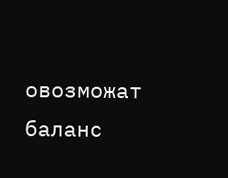овозможат баланс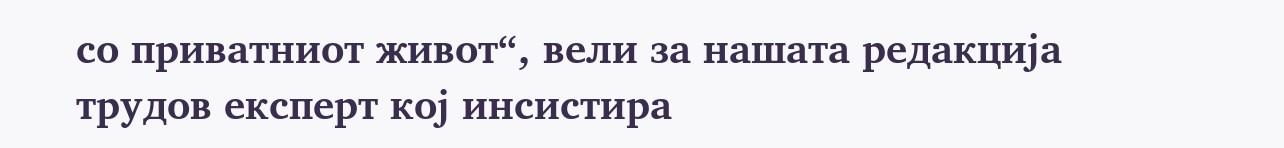со приватниот живот“, вели за нашата редакција трудов експерт кој инсистира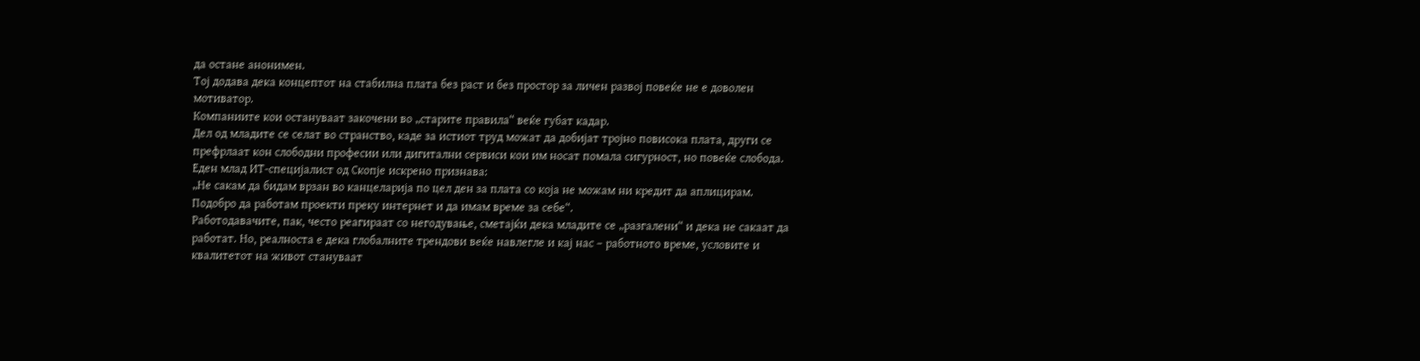да остане анонимен.
Тој додава дека концептот на стабилна плата без раст и без простор за личен развој повеќе не е доволен мотиватор.
Компаниите кои остануваат закочени во „старите правила“ веќе губат кадар.
Дел од младите се селат во странство, каде за истиот труд можат да добијат тројно повисока плата, други се префрлаат кон слободни професии или дигитални сервиси кои им носат помала сигурност, но повеќе слобода.
Еден млад ИТ-специјалист од Скопје искрено признава:
„Не сакам да бидам врзан во канцеларија по цел ден за плата со која не можам ни кредит да аплицирам. Подобро да работам проекти преку интернет и да имам време за себе“.
Работодавачите, пак, често реагираат со негодување, сметајќи дека младите се „разгалени“ и дека не сакаат да работат. Но, реалноста е дека глобалните трендови веќе навлегле и кај нас – работното време, условите и квалитетот на живот стануваат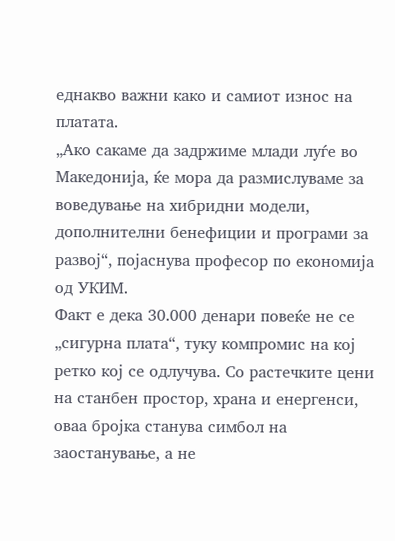еднакво важни како и самиот износ на платата.
„Ако сакаме да задржиме млади луѓе во Македонија, ќе мора да размислуваме за воведување на хибридни модели, дополнителни бенефиции и програми за развој“, појаснува професор по економија од УКИМ.
Факт е дека 30.000 денари повеќе не се „сигурна плата“, туку компромис на кој ретко кој се одлучува. Со растечките цени на станбен простор, храна и енергенси, оваа бројка станува симбол на заостанување, а не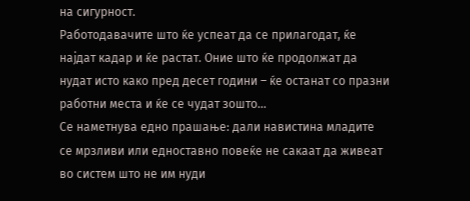на сигурност.
Работодавачите што ќе успеат да се прилагодат, ќе најдат кадар и ќе растат. Оние што ќе продолжат да нудат исто како пред десет години – ќе останат со празни работни места и ќе се чудат зошто…
Се наметнува едно прашање: дали навистина младите се мрзливи или едноставно повеќе не сакаат да живеат во систем што не им нуди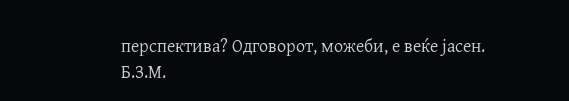перспектива? Одговорот, можеби, е веќе јасен.
Б.З.М.